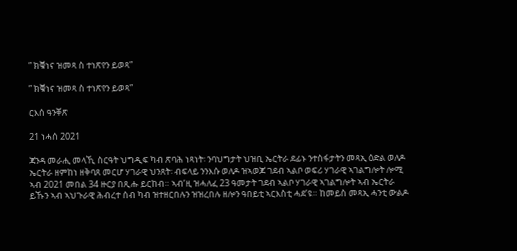” ክቑነና ዝመጻ ስ ተነጽየን ይወጻ”

” ክቑነና ዝመጻ ስ ተነጽየን ይወጻ”

ርእሰ ዓንቐጽ

21 ነሓሰ 2021

ጃንዳ መራሒ መላኺ ስርዓት ህግዲፍ ካብ ጽባሕ ነጻነት፡ ንባህግታት ህዝቢ ኤርትራ ደፊኑ ንተስፋታትን መጻኢ ዕድል ወለዶ ኤርትራ ዘምከነ ዘቅባጸ መርሆ ሃገራዊ ህንጸት፡ ብፍላይ ንንእሱ ወለዶ ዝኣወጆ ገደብ ኣልቦ ወፍሪ ሃገራዊ ኣገልግሎት ሎሚ ኣብ 2021 መበል 34 ዙርያ በጺሑ ይርከብ። ኣብ’ዚ ዝሓለፈ 23 ዓመታት ገደብ ኣልቦ ሃገራዊ ኣገልግሎት ኣብ ኤርትራ ይኹን ኣብ ኣህጉራዊ ሕብረተ ሰብ ካብ ዝተዘርበሉን ዝዝረበሉ ዘሎን ዓበይቲ ኣርእስቲ ሓደ’ዩ። ከመይስ መጻኢ ሓንቲ ውልዶ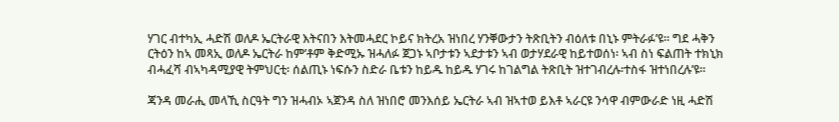ሃገር ብተካኢ ሓድሽ ወለዶ ኤርትራዊ እትናበን እትመሓደር ኮይና ክትረአ ዝነበረ ሃንቐውታን ትጽቢትን ብዕለቱ በኒኑ ምትራፉ’ዩ። ግደ ሓቅን ርትዕን ከኣ መጻኢ ወለዶ ኤርትራ ከም’ቶም ቅድሚኡ ዝሓለፉ ጀጋኑ ኣቦታቱን ኣደታቱን ኣብ ወታሃደራዊ ከይተወሰነ፡ ኣብ ስነ ፍልጠት ተክኒክ ብሓፈሻ ብኣካዳሚያዊ ትምህርቲ፡ ሰልጢኑ ነፍሱን ስድራ ቤቱን ከይዱ ከይዱ ሃገሩ ከገልግል ትጽቢት ዝተገብረሉ፡ተስፋ ዝተነበረሉ’ዩ።

ጃንዳ መራሒ መላኺ ስርዓት ግን ዝሓብኦ ኣጀንዳ ስለ ዝነበሮ መንእሰይ ኤርትራ ኣብ ዝኣተወ ይእቶ ኣራርዩ ንሳዋ ብምውራድ ነዚ ሓድሽ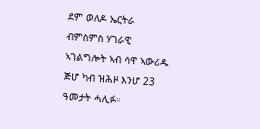ደም ወለዶ ኤርትራ ብምስምስ ሃገራዊ ኣገልግሎት ኣብ ሳዋ ኣውሪዱ ጅሆ ካብ ዝሕዞ እንሆ 23 ዓመታት ሓሊፉ።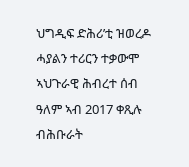ህግዲፍ ድሕሪ’ቲ ዝወረዶ ሓያልን ተሪርን ተቃውሞ ኣህጉራዊ ሕብረተ ሰብ ዓለም ኣብ 2017 ቀጺሉ ብሕቡራት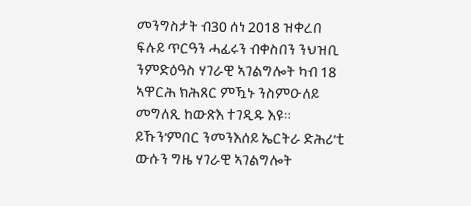መንግስታት ብ30 ሰነ 2018 ዝቀረበ ፍሉይ ጥርዓን ሓፊሩን ብቀስበን ንህዝቢ ንምድዕዓስ ሃገራዊ ኣገልግሎት ካብ 18 ኣዋርሕ ክሕጸር ምዃኑ ንስምዑለይ መግለጺ ከውጽእ ተገዲዱ እዩ። ይኹን’ምበር ንመንእሰይ ኤርትራ ድሕሪ’ቲ ውሱን ግዜ ሃገራዊ ኣገልግሎት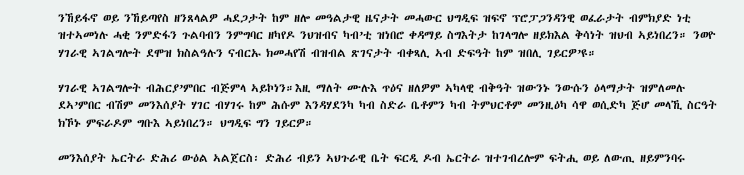ንኸይፋኖ ወይ ንኸይጣየስ ዘንጸላልዎ ሓደጋታት ከም ዘሎ መዓልታዊ ዜናታት መሓውር ህግዲፍ ዝፍኖ ፕሮፓጋንዳንዊ ወፈራታት ብምክያድ ነቲ ዝተኣመነሉ ሓቂ ንምድፋን ጉልባብን ንምግባር ዘካየዶ ንህዝብና ካብ’ቲ ዝነበሮ ቀዳማይ ስግእትታ ከገላግሎ ዘይክእል ቅሳነት ዝህብ ኣይነበረን። ንወዮ ሃገራዊ ኣገልግሎት ደሞዝ ክስልዓሉን ናብርኡ ክመሓየሽ ብዝብል ጽገናታት ብቀጻሊ ኣብ ድፍዓት ከም ዝበሊ ገይርዎ’ዩ።

ሃገራዊ ኣገልግሎት ብሕርያ’ምበር ብጅምላ ኣይኮነን።እዚ ማለት ሙሉእ ጥዕና ዘለዎም ኣካላዊ ብቅዓት ዝውንኑ ንውሱን ዕላማታት ዝምለመሉ ደኣ’ምበር ብሽም መንእሰያት ሃገር ብሃገሩ ከም ሕሱም እንዳሃደንካ ካብ ስድራ ቤቶምን ካብ ትምህርቶም መንዚዕካ ሳዋ ወሲድካ ጅሆ መላኺ ስርዓት ክኾኑ ምፍራዶም ግቡእ ኣይነበረን። ህግዲፍ ግን ገይርዎ።

መንእሰያት ኤርትራ ድሕሪ ውዕል ኣልጀርስ፡ ድሕሪ ብይን ኣህጉራዊ ቤት ፍርዲ ዶብ ኤርትራ ዝተገብረሎም ፍትሒ ወይ ለውጢ ዘይምንባሩ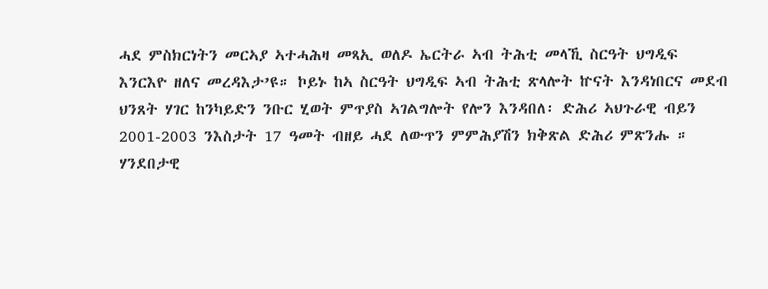ሓደ ምስክርነትን መርኣያ ኣተሓሕዛ መጻኢ ወለዶ ኤርትራ ኣብ ትሕቲ መላኺ ስርዓት ህግዲፍ እንርእዮ ዘለና መረዳእታ’ዩ። ኮይኑ ከኣ ስርዓት ህግዲፍ ኣብ ትሕቲ ጽላሎት ኵናት እንዳነበርና መደብ ህንጸት ሃገር ከንካይድን ንቡር ሂወት ምጥያስ ኣገልግሎት የሎን እንዳበለ፡ ድሕሪ ኣህጉራዊ ብይን 2001-2003 ንእስታት 17 ዓመት ብዘይ ሓደ ለውጥን ምምሕያሽን ክቅጽል ድሕሪ ምጽንሑ ። ሃንደበታዊ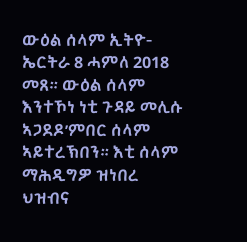ውዕል ሰላም ኢትዮ-ኤርትራ 8 ሓምለ 2018 መጸ። ውዕል ሰላም እንተኾነ ነቲ ጉዳይ መሊሱ ኣጋደዶ’ምበር ሰላም ኣይተረኽበን። እቲ ሰላም ማሕዲግዎ ዝነበረ ህዝብና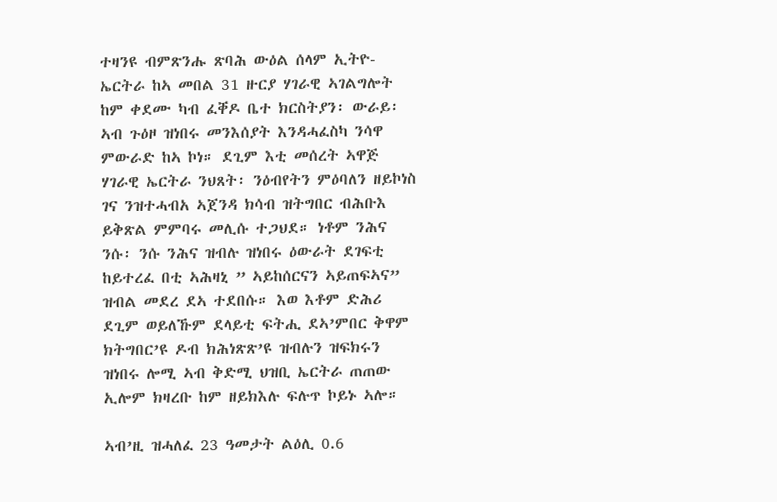ተዛንዩ ብምጽንሑ ጽባሕ ውዕል ሰላም ኢትዮ-ኤርትራ ከኣ መበል 31 ዙርያ ሃገራዊ ኣገልግሎት ከም ቀደሙ ካብ ፈቐዶ ቤተ ክርስትያን፡ ውራይ፡ ኣብ ጉዕዞ ዝነበሩ መንእሰያት እንዳሓፈስካ ንሳዋ ምውራድ ከኣ ኮነ። ደጊም እቲ መሰረት ኣዋጅ ሃገራዊ ኤርትራ ንህጸት፡ ንዕብየትን ምዕባለን ዘይኮነስ ገና ንዝተሓብአ ኣጀንዳ ክሳብ ዝትግበር ብሕቡእ ይቅጽል ምምባሩ መሊሱ ተጋህደ። ነቶም ንሕና ንሱ፡ ንሱ ንሕና ዝብሉ ዝነበሩ ዕውራት ደገፍቲ ከይተረፈ በቲ ኣሕዛኒ ” ኣይከሰርናን ኣይጠፍኣና” ዝብል መደረ ደኣ ተደበሱ። እወ እቶም ድሕሪ ደጊም ወይለኹም ደላይቲ ፍትሒ ደኣ’ምበር ቅዋም ክትግበር’ዩ ዶብ ክሕነጽጽ’ዩ ዝብሉን ዝፍክሩን ዝነበሩ ሎሚ ኣብ ቅድሚ ህዝቢ ኤርትራ ጠጠው ኢሎም ክዛረቡ ከም ዘይክእሉ ፍሉጥ ኮይኑ ኣሎ።

ኣብ’ዚ ዝሓለፈ 23 ዓመታት ልዕሊ 0.6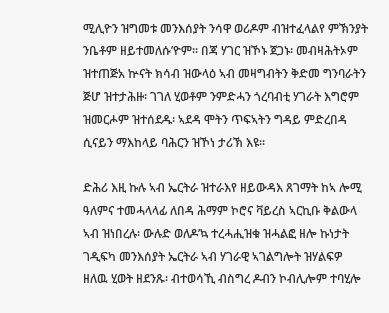ሚሊዮን ዝግመቱ መንእሰያት ንሳዋ ወሪዶም ብዝተፈላልየ ምኽንያት ንቤቶም ዘይተመለሱ’ዮም። በጃ ሃገር ዝኾኑ ጀጋኑ፡ መብዛሕትኦም ዝተጠጅአ ኵናት ክሳብ ዝውላዕ ኣብ መዛግብትን ቅድመ ግንባራትን ጅሆ ዝተታሕዙ፡ ገገለ ሂወቶም ንምድሓን ጎረባብቲ ሃገራት እግሮም ዝመርሖም ዝተሰደዱ፡ ኣደዳ ሞትን ጥፍኣትን ግዳይ ምድረበዳ ሲናይን ማእከላይ ባሕርን ዝኾነ ታሪኽ እዩ።

ድሕሪ እዚ ኩሉ ኣብ ኤርትራ ዝተራእየ ዘይውዳእ ጸገማት ከኣ ሎሚ ዓለምና ተመሓላላፊ ለበዳ ሕማም ኮሮና ቫይረስ ኣርኪቡ ቅልውላ ኣብ ዝነበረሉ፡ ውሉድ ወለዶ’ኳ ተረሓሒዝቁ ዝሓልፎ ዘሎ ኩነታት ገዲፍካ መንእሰያት ኤርትራ ኣብ ሃገራዊ ኣገልግሎት ዝሃልፍዎ ዘለዉ ሂወት ዘደንጹ፡ ብተወሳኺ ብስግረ ዶብን ኮብሊሎም ተባሂሎ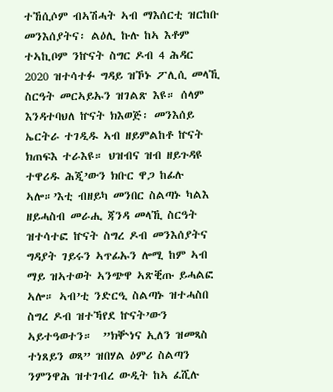ተኸሲሶም ብኣሽሓት ኣብ ማእሰርቲ ዝርከቡ መንእሰያትና፡ ልዕሊ ኩሉ ከኣ እቶም ተኣኪቦም ንኵናት ስግር ዶብ 4 ሕዳር 2020 ዝተሳተፉ ግዳይ ዝኾኑ ፖሊሲ መላኺ ስርዓት መርኣይኡን ዝገልጽ እዩ። ሰላም እንዳተባህለ ኵናት ክእወጅ፡ መንእሰይ ኤርትራ ተገዲዱ ኣብ ዘይምልከቶ ኵናት ክጠፍእ ተራእዩ። ህዝብና ዝብ ዘይጉዳዩ ተዋሪዱ ሕጂ’ውን ክቡር ዋጋ ከፊሉ ኣሎ።’እቲ ብዘይካ መንበር ስልጣኑ ካልእ ዘይሓስብ መራሒ ጃንዳ መላኺ ስርዓት ዝተሳተፎ ኵናት ስግረ ዶብ መንእሰያትና ግዳያት ገይሩን ኣጥፊኡን ሎሚ ከም ኣብ ማይ ዝኣተወት ኣንጭዋ ኣጽቒጡ ይሓልፎ ኣሎ። ኣብ’ቲ ንድርዒ ስልጣኑ ዝተሓስበ ስግረ ዶብ ዝተኻየደ ኵናት’ውን ኣይተዓወተን።  ”ክቝነና ኢለን ዝመጻስ ተነጸይን ወጻ” ዝበሃል ዕምሪ ስልጣን ንምንዋሕ ዝተገብረ ውዲት ከኣ ፈሺሉ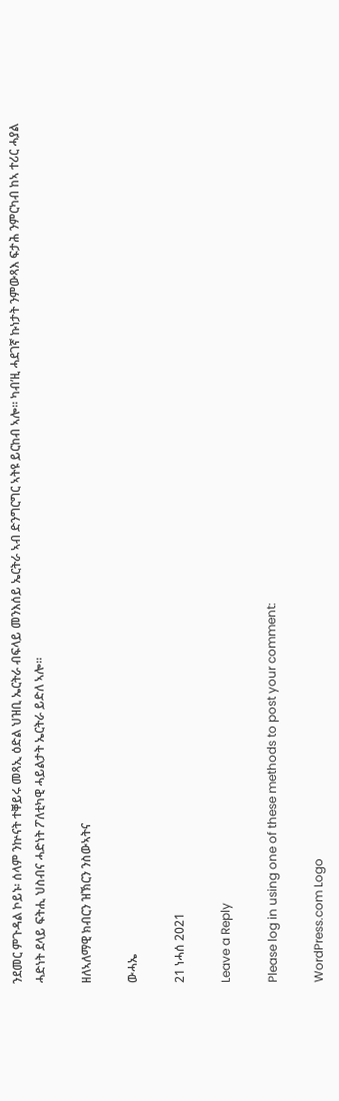ንደመር ምጉዳል ኮይኑ፡ ሰላም ንኵናት ተቐይሩ መጻኢ ዕድል ህዝቢ ኤርትራ ብፍላይ መንእሰይ ኤርትራ ኣብ ድንግርግር ኣትዩ ይርከብ ኣሎ። ካብ’ዚ ሓደገኛ ኩነታት ንምውጻእ ፍታሕ ንምርካብ ከኣ ተሪር ሓያል ሓድነት ደላይ ፍትሒ ህስብና ሓድነት ፖለቲካዊ ሓይልታት ኤርትራ ይድለ ኣሎ።

ዘለኣለማዊ ክብርን ዝኽርን ንስውኣትና

ውሓኤ

21 ነሓሰ 2021

Leave a Reply

Please log in using one of these methods to post your comment:

WordPress.com Logo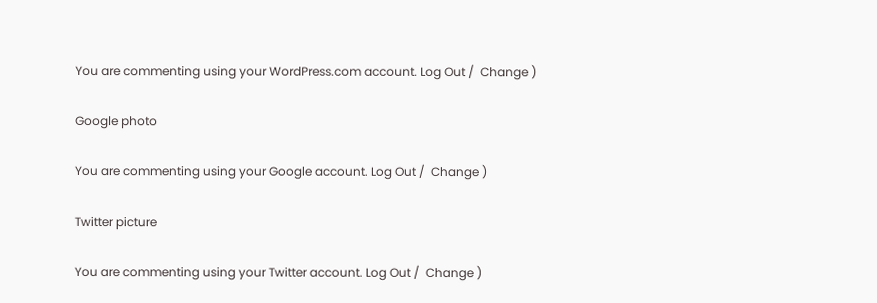You are commenting using your WordPress.com account. Log Out /  Change )

Google photo

You are commenting using your Google account. Log Out /  Change )

Twitter picture

You are commenting using your Twitter account. Log Out /  Change )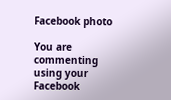Facebook photo

You are commenting using your Facebook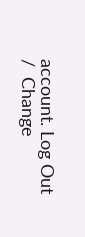account. Log Out /  Change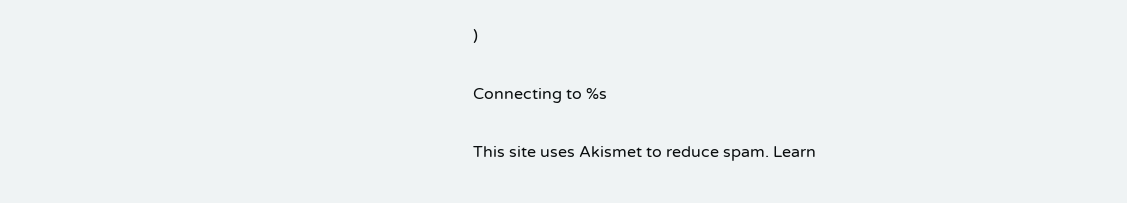)

Connecting to %s

This site uses Akismet to reduce spam. Learn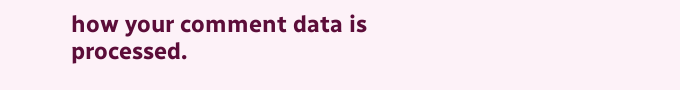how your comment data is processed.